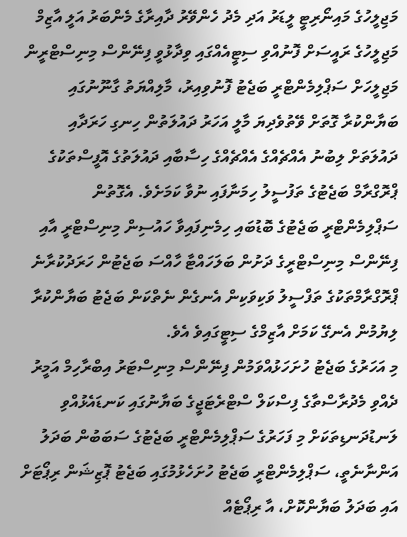މަޖިލީހުގެ މައިނޯރިޓީ ލީޑަރު އަދި މެދު ހެންވޭރު ދާއިރާގެ މެންބަރު އަލީ އާޒިމް މަޖިލީހުގެ ރައީސަށް ފޮނުއްވި ސިޓީއެއްގައި ވިދާޅުވީ ފިނޭންސް މިނިސްޓްރީން މަޖިލީހަށް ސަޕްލިމެންޓްރީ ބަޖެޓު ފޮނުވިއިރު، މާލިއްޔަތު ގާނޫނުގައި ބަޔާންކުރާ ގޮތަށް ވޭތުވެދިޔަ މާލީ އަހަރު ދައުލަތުން ހިނގި ހަރަދާއި ދައުލަތަށް ލިބުނު އެއްޗެއްގެ އެއްޗެއްގެ ހިސާބާއި ދައުލަތުގެ އޮފީސްތަކުގެ ޕްރޮގްރާމް ބަޖެޓުގެ ތަފުސީލު ހިމަނާފައި ނުވާ ކަމަށެވެ. އެގޮތުން ސަޕްލިމެންޓްރީ ބަޖެޓުގެ ބޮޑުބައި ހިމެނިފައިވާ ހައުސިން މިނިސްޓްރީ އާއި ފިނޭންސް މިނިސްޓްރީގެ ދަށުން ބަލަހައްޓާ ހާއްސަ ބަޖެޓުން ހަރަދުކުރާނެ ޕްރޮގްރާމްތަކުގެ ތަފްސީލު ވަކިވަކިން އެނގެން ނެތްކަން ބަޖެޓު ބަޔާންކުރާ ލިޔުމުން އެނގޭ ކަމަށް އާޒިމްގެ ސިޓީގައިވެ އެވެ.
މި އަހަރުގެ ބަޖެޓު ހުށަހަޅުއްވަމުން ފިނޭންސް މިނިސްޓަރު އިބްރާހިމް އަމީރު ދެއްވި މެދުރާސްތާގެ ފިސްކަލް ސްޓްރެޓަޖީގެ ބަޔާނުގައި ކަނޑައެޅުއްވި ލަނޑުދަނޑިތަކަށް މި ފަހަރުގެ ސަޕްލިމެންޓްރީ ބަޖެޓުގެ ސަބަބުން ބަދަލު އަންނާނެތީ، ސަޕްލިމެންޓްރީ ބަޖެޓު ހުށަހެޅުމުގައި ބަޖެޓު ޕޮޒިޝަން ރިޕޯޓަށް އައި ބަދަލު ބަޔާންކޮށް، އާ ރިޕޯޓެއް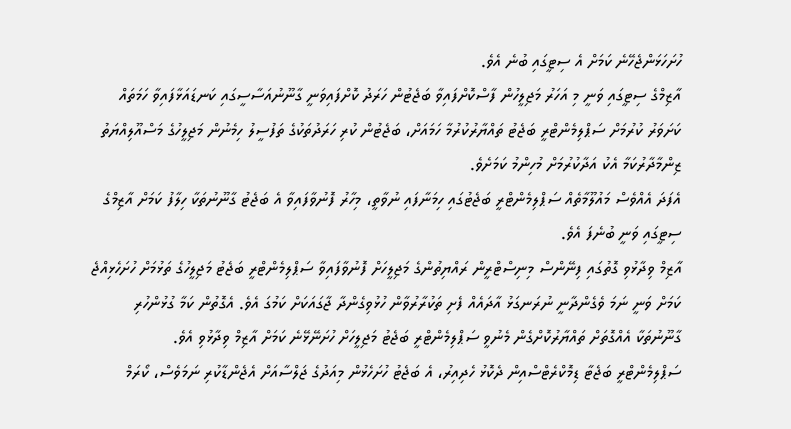ހުށަހަޅަންޖެހޭނެ ކަމަށް އެ ސިޓީގައި ބުނެ އެވެ.
އާޒިމްގެ ސިޓީގައި ވަނީ މި އަހަރު މަޖިލީހުން ފާސްކޮށްފައިވާ ބަޖެޓުން ހަރަދު ކޮށްފައިވަނީ ގާނޫނުއަސާސީގައި ކަނޑައަޅާފައިވާ ހަމަތައް ކަށަވަރު ކުރުމަށް ސަޕްލިމެންޓްރީ ބަޖެޓު ތައްޔާރުކުރުމާ ހަމައަށް، ބަޖެޓުން ކުރި ހަރަދުތަކުގެ ތަފުސީލު ހިމެނުން މަޖިލީހުގެ މަސްއޫލިއްޔަތު ޒިންމާދާރުކަމާ އެކު އަދާކުރުމަށް މުހިންމު ކަމަށެވެ.
އެފަދަ އެއްވެސް މައުލޫމާތެއް ސަޕްލިމެންޓްރީ ބަޖެޓުގައި ހިމަނާފައި ނުވާތީ، މިހާރު ފޮނުވާފައިވާ އެ ބަޖެޓު ގާނޫނުތަކާ ހިލާފު ކަމަށް އާޒިމްގެ ސިޓީގައި ވަނީ ބުނެފަ އެވެ.
އާޒިމް ވިދާޅުވި ގޮތުގައި ފިނޭންސް މިނިސްޓްރީން ރައްޔިތުންގެ މަޖިލީހަށް ފޮނުވާފައިވާ ސަޕްލިމެންޓްރީ ބަޖެޓު މަޖިލީހުގެ ތަޅުމަށް ހުށަހެޅިއްޖެ ކަމަށް ވަނީ ނަމަ ވެގެންދާނީ ނުރަނގަޅު އާދައެއް ފެށި ތަކުރާރުވާން ހުޅުވިގެންދާ ޖާގައަކަށް ކަމުގަ އެވެ. އެގޮތުން ކަމާ ގުޅުންހުރި ގާނޫނުތަކާ އެއްގޮތަށް ތައްޔާރުކޮށްގެން މެނުވީ ސަޕްލިމެންޓްރީ ބަޖެޓު މަޖިލީހަށް ހުށަނޭޅޭނެ ކަމަށް އާޒިމް ވިދާޅުވި އެވެ.
ސަޕްލިމެންޓްރީ ބަޖެޓާ ޑިމޮކްރެޓްސްއިން ދެކޮޅު ހެދިއިރު، އެ ބަޖެޓު ހުށަހެޅުން މިއަދުގެ ޖަލްސާއަށް އެޖެންޑާކުރި ނަމަވެސް، ކޯރަމް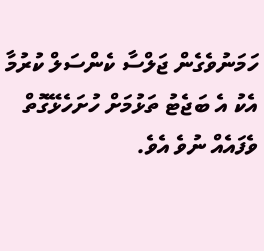ހަމަނުވެގެން ޖަލްސާ ކެންސަލް ކުރުމާ އެކު އެ ބަޖެޓު ތަޅުމަށް ހުށަހެޅޭގޮތް ވެފައެއް ނުވެ އެވެ.